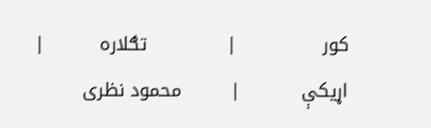کور              |             تګلاره         |           اړیکې          |        محمود نظری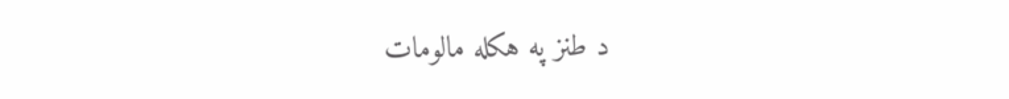د طنز په هکله مالومات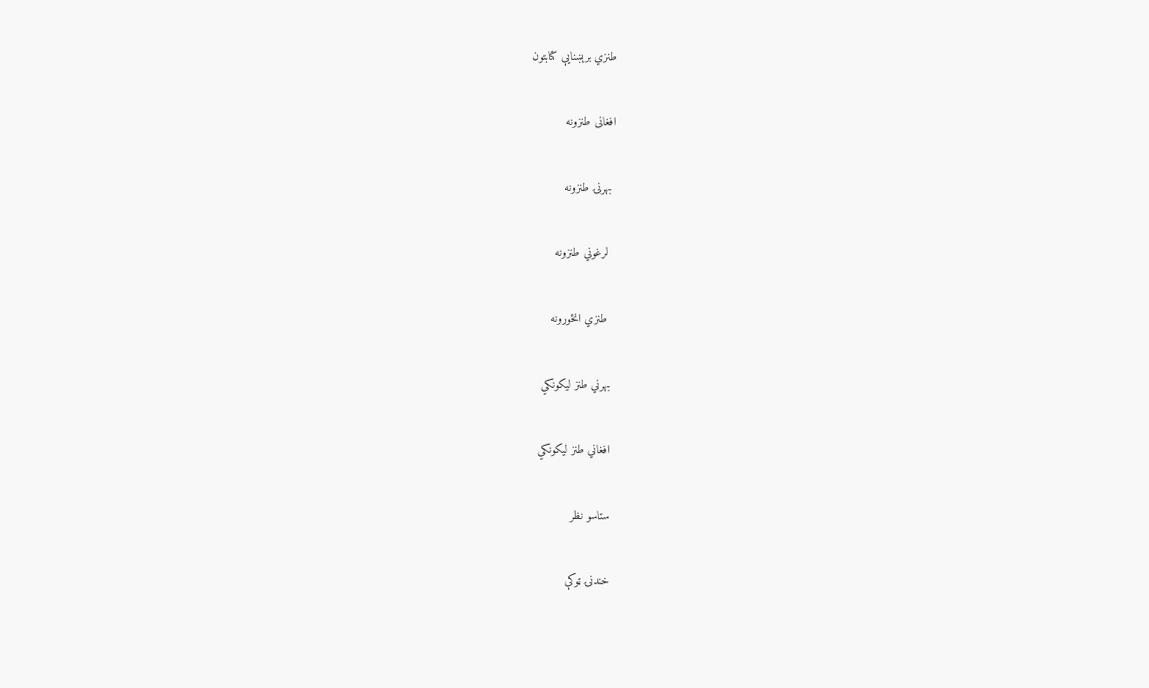طنزي برېښنايې کتابتون

افغانی طنزونه

 بهرنۍ طنزونه

  لرغوني طنزونه

  طنزي انځورونه

 بهرني طنز لیکونکي

 افغاني طنز لیکونکي

 ستاسو نظر

 خندنۍ ټوکې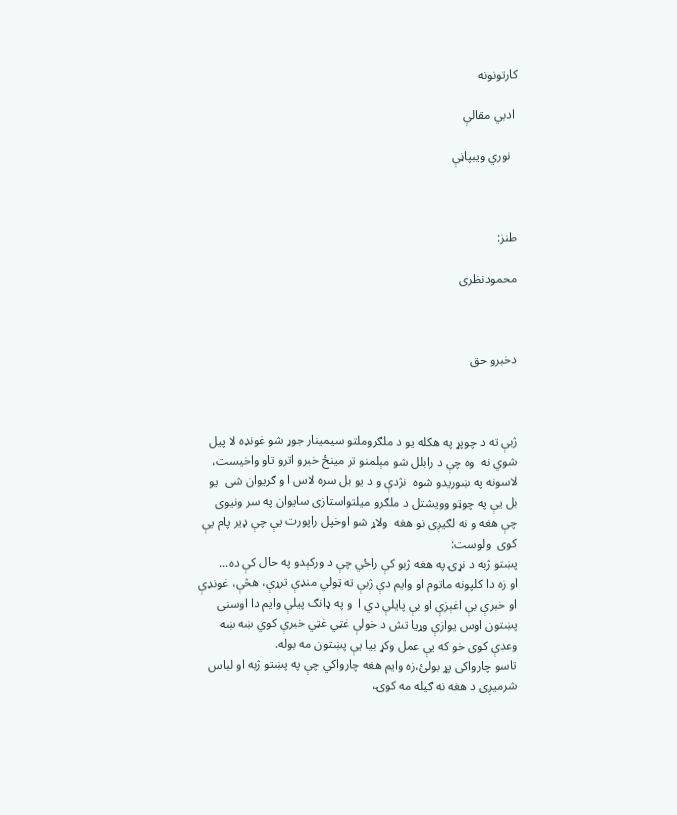کارتونونه

 ادبي مقالې

  نوري ويبپاڼې



طنز:

محمودنظری



دخبرو حق



ژبې ته د چوپړ په هکله يو د ملګروملتو سيمينار جوړ شو غونډه لا پيل شوي نه  وه چې د رابلل شو مېلمنو تر مينځ خبرو اترو تاو واخيست، لاسونه په ښوريدو شوه  نژدې و د يو بل سره لاس ا و ګريوان شی  یو بل یې په چوټو وویشتل د ملګرو ميلتواستازی سایوان په سر ونیوی چې هغه و نه لګیږی نو هغه  ولاړ شو اوخپل راپورت يې چې ډیر پام یې کوی  ولوست:
پښتو ژبه د نړۍ په هغه ژبو کې راځي چې د ورکېدو په حال کې ده...
او زه دا کلپونه ماتوم او وايم دې ژبې ته ټولي منډې ترړې، هڅې، غونډې او خبرې بې اغېزې او بې پايلې دي ا  و په ډانګ پيلې وايم دا اوسنی پښتون اوس يوازې وړيا تش د خولې غټي غټي خبرې کوي ښه ښه وعدې کوی خو که يې عمل وکړ بيا يې پښتون مه بوله.
تاسو چارواکی پړ بولئ،زه وايم هغه چارواکي چې په پښتو ژبه او لباس شرميږی د هغه نه ګيله مه کوۍ،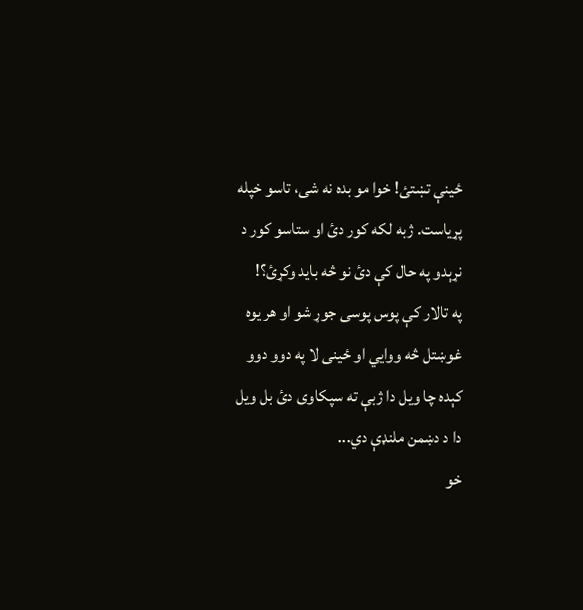ځينې تښتئ! خوا مو بده نه شی، تاسو خپله پړياست. ژبه لکه کور دئ او ستاسو کور د نړېدو په حال کې دئ نو څه بايد وکړئ؟!
په تالار کې پوس پوسی جوړ شو او هر يوه غوښتل څه ووايي او ځينی لا په دوو دوو کېده چا ويل دا ژبې ته سپکاوی دئ بل ويل دا د دښمن ملنډې دي...
خو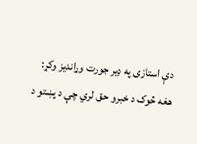دې استازی په ډير جورت وړانديز وکړ:
هغه څوک د خبرو حق لري چې د پښتو د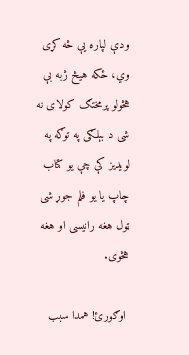ودې لپاره يې څه کړی وي، ځکه هيڅ ژبه بې هڅولو پرمختګ کولای نه شی د بېلګی په توګه په لويديز کې چې يو کتاب چاپ يا يو فلم جوړ شی ټول هغه رانيسی او هغه هڅوی.

 اوګورئ! همدا سبب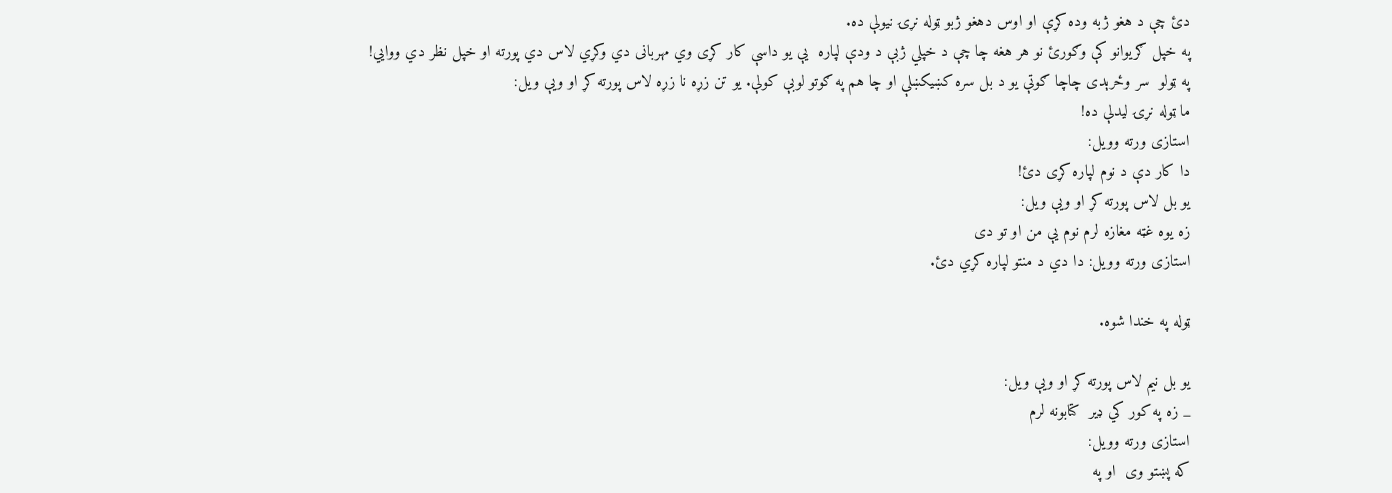دئ چې د هغو ژبه وده کړې او اوس دهغو ژبو ټوله نړۍ نيولې ده.
په خپل ګريوانو کې وګورئ نو هر هغه چا چې د خپلي ژبې د ودې لپاره  يې يو داسې کار کړی وي مهربانی دي وکړي لاس دي پورته او خپل نظر دي ووايي!
په ټولو  سر وځرېدی چاچا ګوتې يو د بل سره کښيکښلې او چا هم په ګوتو لوبې کولې. يو تن زړه نا زړه لاس پورته کړ او ويې ويل:
ما ټوله نړۍ ليدلې ده!
استازی ورته وويل:
دا کار دې د نوم لپاره کړی دئ!
يو بل لاس پورته کړ او ويې ويل:
زه يوه غټه مغازه لرم نوم يې من او تو دی
استازی ورته وويل: دا دي د منتو لپاره کړي دئ.

ټوله په خندا شوه.

يو بل نيم لاس پورته کړ او ويې ويل:
_ زه په کور کي ډير  کتابونه لرم
استازی ورته وويل:
که پښتو وی  او په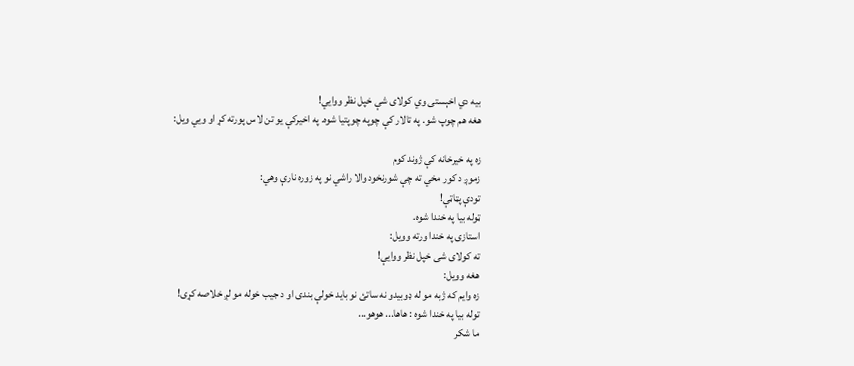بيه دي اخېستی وي کولای شې خپل نظر ووايي!
هغه هم چوپ شو. په تالار کې چوپه چوپتيا شوه. په اخيرکې يو تن لاس پورته کړ او ويي ويل:

زه په خيرخانه کې ژوند کوم
زموږ د کور مخي ته چې شورنخود والا راشي نو په زوره نارې وهي:
تودې پټاټې!
ټوله بيا په خندا شوه.
استازی په خندا ورته وويل:
ته کولای شی خپل نظر ووايې!
هغه وويل:
زه وايم که ژبه مو له ډوبيدو نه ساتئ نو بايد خولې بندی او د جيب خوله مو لږ خلاصه کړی!
توله بيا په خندا شوه : هاها... هوهو...
ما شکر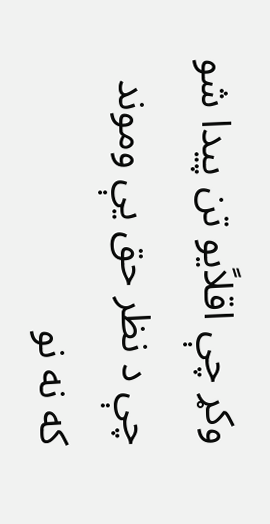وکړ چې اقلاًيو تن پيدا شو چې د نظر حق يې وموند که نه نو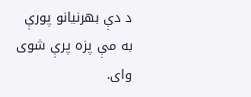د دې بهرنيانو پورې به مې پزه پرې شوی وای.